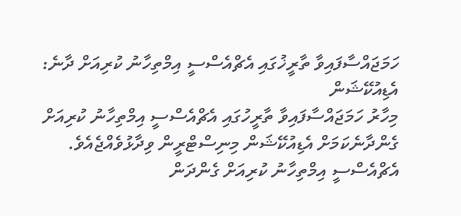ހަމަޖައްސާފައިވާ ތާރީޚުގައި އެޗްއެސްސީ އިމްތިހާނު ކުރިއަށް ދާނެ: އެޑިއުކޭޝަން
މިހާރު ހަމަޖައްސާފައިވާ ތާރީހުގައި އެޗްއެސްސީ އިމްތިހާނު ކުރިއަށް ގެންދާނެކަމަށް އެޑިއުކޭޝަން މިނިސްޓްރީން ވިދާޅުވެއްޖެއެވެ.
އެޗްއެސްސީ އިމްތިހާނު ކުރިއަށް ގެންދަން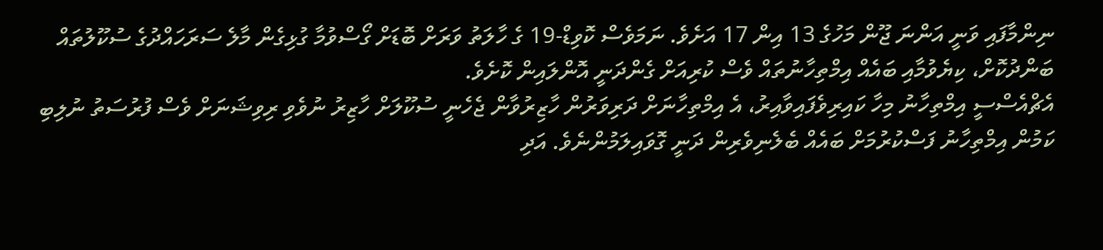ނިންމާފައި ވަނީ އަންނަ ޖޫން މަހުގެ 13 އިން 17 އަށެވެ. ނަމަވެސް ކޮވިޑް-19 ގެ ހާލަތު ވަރަށް ބޮޑަށް ގޯސްވުމާ ގުޅިގެން މާލެ ސަރަހައްދުގެ ސުކޫލުތައް ބަންދުކޮށް، ކިޔެވުމާއި ބައެއް އިމްތިހާނުތައް ވެސް ކުރިއަށް ގެންދަނީ އޮންލައިން ކޮށެވެ.
އެޗްއެސްސީ އިމްތިހާނު މިހާ ކައިރިވެފައިވާއިރު، އެ އިމްތިހާނަށް ދަރިވަރުން ހާޒިރުވާން ޖެހެނީ ސުކޫލަށް ހާޒިރު ނުވެވި ރިވިޝަނަށް ވެސް ފުރުސަތު ނުލިބި ކަމުން އިމްތިހާނު ފަސްކުރުމަށް ބައެއް ބެލެނިވެރިން ދަނީ ގޮވައިލަމުންނެވެ. އަދި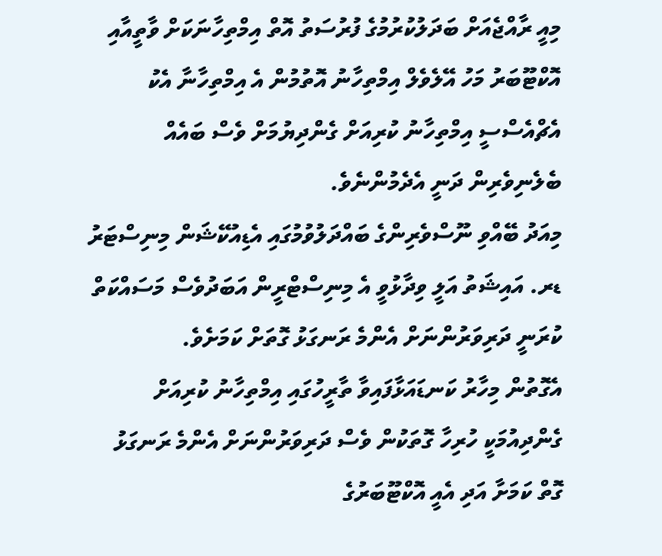މިއީ ރާއްޖެއަށް ބަދަލުކުރުމުގެ ފުރުސަތު އޮތް އިމްތިހާނަކަށް ވާތީއާއި އޮކްޓޫބަރު މަހު އޭލެވެލް އިމްތިހާނު އޮތުމުން އެ އިމްތިހާނާ އެކު އެޗްއެސްސީ އިމްތިހާނު ކުރިއަށް ގެންދިޔުމަށް ވެސް ބައެއް ބެލެނިވެރިން ދަނީ އެދެމުންނެވެ.
މިއަދު ބޭއްވި ނޫސްވެރިންގެ ބައްދަލުވުމުގައި އެޑިއުކޭޝަން މިނިސްޓަރު ޑރ. އައިޝަތު އަލީ ވިދާޅުވީ އެ މިނިސްޓްރީން އަބަދުވެސް މަސައްކަތް ކުރަނީ ދަރިވަރުންނަށް އެންމެ ރަނގަޅު ގޮތަށް ކަމަށެވެ.
އެގޮތުން މިހާރު ކަނޑައަޅާފައިވާ ތާރީހުގައި އިމްތިހާނު ކުރިއަށް ގެންދިއުމަކީ ހުރިހާ ގޮތަކުން ވެސް ދަރިވަރުންނަށް އެންމެ ރަނގަޅު ގޮތް ކަމަށާ އަދި އެއީ އޮކްޓޫބަރުގެ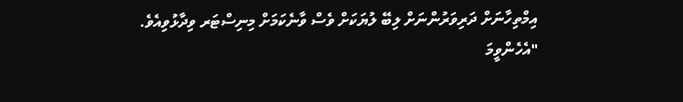އިމްތިހާނަށް ދަރިވަރުންނަށް ލިބޭ ލުޔަކަށް ވެސް ވާނެކަމަށް މިނިސްޓަރ ވިދާޅުވިއެވެ.
"އެހެންވީމަ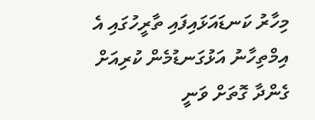މިހާރު ކަނޑައަޅައިފައި ތާރީހުގައި އެ އިމްތިހާނު އަޅުގަނޑުމެން ކުރިއަށް ގެންދާ ގޮތަށް ވަނީ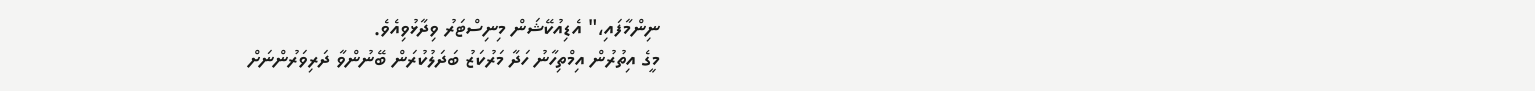ނިންމާފައި،" އެޑިއުކޭޝަން މިނިސްޓަރު ވިދާޅުވިއެވެ.
މީގެ އިތުރުން އިމްތިހާނު ހަދާ މަރުކަޒު ބަދަލުކުރަން ބޭނުންވާ ދަރިވަރުންނަށް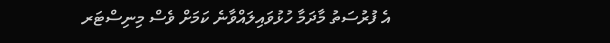އެ ފުރުސަތު މާދަމާ ހުޅުވައިލައްވާނެ ކަމަށް ވެސް މިނިސްޓަރ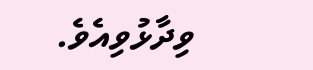ވިދާޅުވިއެވެ.